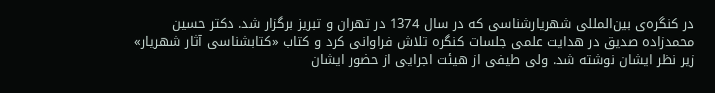در کنگره‌ی بین‌المللی شهریارشناسی که در سال 1374 در تهران و تبریز برگزار شد. دکتر حسین محمدزاده صدیق در هدایت علمی جلسات کنگره تلاش فراوانی کرد و کتاب «کتابشناسی آثار شهریار» زیر نظر ایشان نوشته شد. ولی طیفی از هیئت اجرایی از حضور ايشان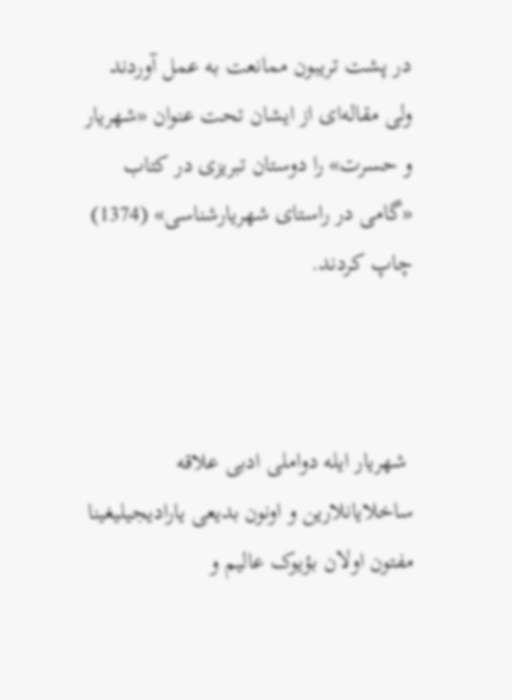در پشت تریبون ممانعت به عمل آوردند ولی مقاله‌ای از ایشان تحت عنوان «شهریار و حسرت» را دوستان تبریزی در کتاب «گامی در راستای شهریارشناسی» (1374) چاپ کردند.



 شهریار ایله دواملی ادبی علاقه ساخلایانلارین و اونون بدیعی یارادیجیلیغینا مفتون اولان بؤیوک عالیم و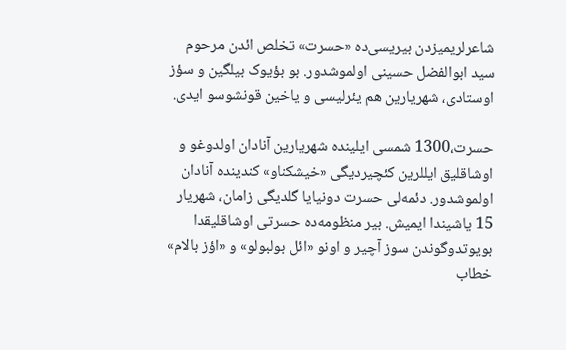شاعرلریمیزدن بیریسی‌ده «حسرت» تخلص ائدن مرحوم سید ابوالفضل حسینی اولموشدور. بو بؤیوک بیلگین و سؤز اوستادی، شهریارین هم یئرلیسی و یاخین قونشوسو ایدی.

حسرت،1300 شمسی ایلینده شهریارین آنادان اولدوغو و اوشاقلیق ایللرین کئچیردیگی «خیشکناو» کندینده آنادان اولموشدور. دئمه‌لی حسرت دونیایا گلدیگی زامان، شهریار 15 یاشیندا ایمیش. بیر منظومه‌ده حسرتی اوشاقلیقدا بویوتدوگوندن سوز آچیر و اونو «ائل بولبولو» و «اؤز بالام» خطاب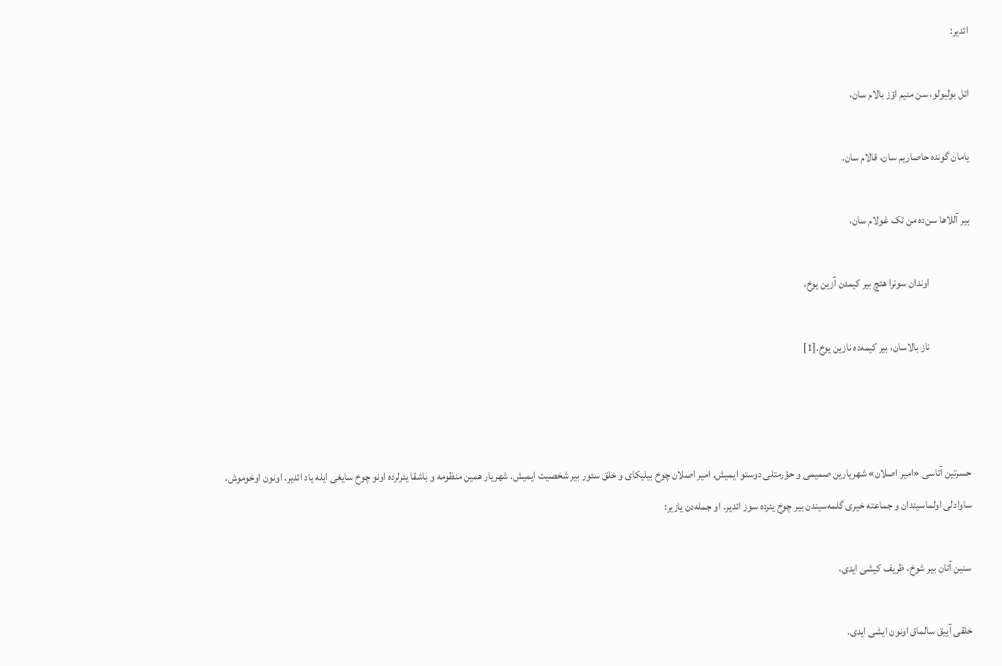ائدیر:

ائل بولبولو، سن منیم اؤز بالام سان،

یامان گونده حاصاریم سان، قالام سان.

بیر آللاها سن‌ده من تک غولام سان،

                   اوندان سونرا هئچ بیر کیمدن آزین یوخ،

                   ناز بالاسان، بیر کیمه‌ده نازین یوخ.[1]



حسرتین آتاسی «امیر اصلان» شهریارین صمیمی و حؤرمتلی دوستو ایمیش. امیر اصلان چوخ بیلیکای و خلق سئور بیر شخصیت ایمیش. شهریار همین منظومه و باشقا یئرلرده اونو چوخ سایغی ایله یاد ائدیر. اونون اوخوموش، ساوادلی اولماسیندان و جماعته خیری گلمه‌سیندن بیر چوخ یئرده سوز ائدیر. او جمله‌دن یازیر:

سنین آتان بیر شوخ، ظریف کیشی ایدی،

خلقی آییق سالماق اونون ایشی ایدی.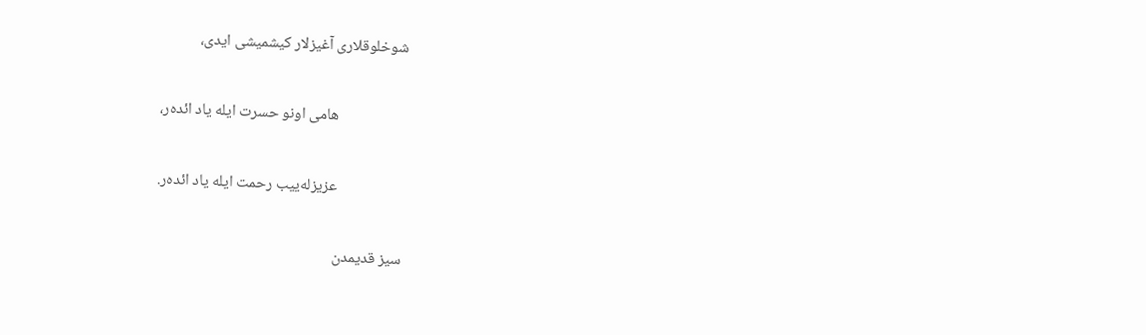شوخلوقلاری آغیزلار کیشمیشی ایدی،

                   هامی اونو حسرت ایله یاد ائده‌ر،

                   عزیزله‌ییب رحمت ایله یاد ائده‌ر.

سیز قدیمدن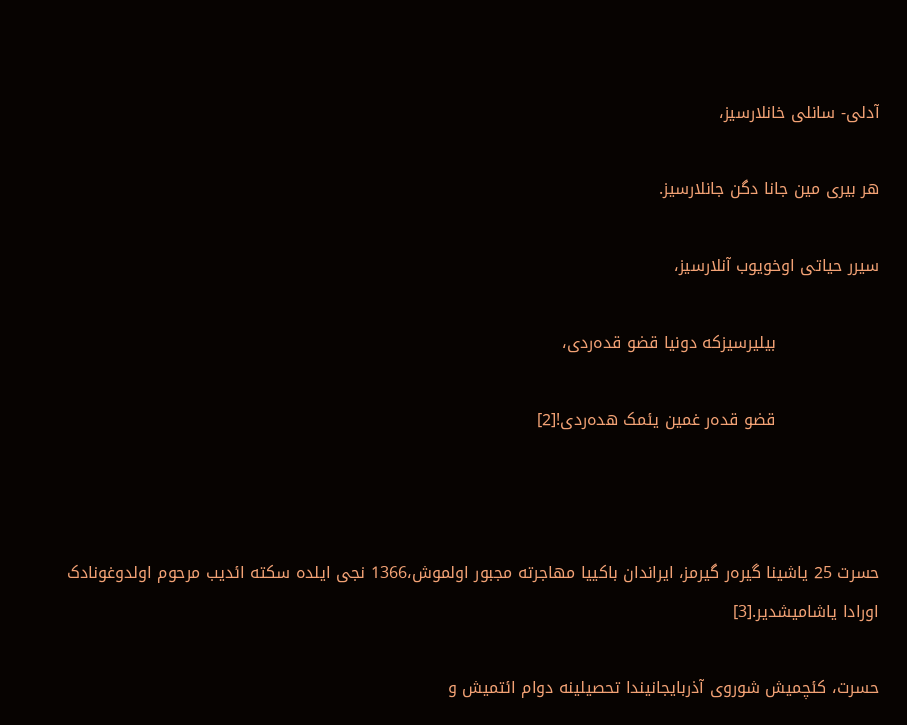آدلی- سانلی خانلارسیز،

هر بیری مین جانا دگن جانلارسیز.

سیرر حیاتی اوخویوب آنلارسیز،

                   بیلیرسیزکه دونیا قضو قده‌ردی،

                   قضو قده‌ر غمین یئمک هده‌ردی![2]



حسرت 25 یاشینا گیره‌ر گیرمز، ایراندان باکییا مهاجرته مجبور اولموش،1366 نجی ایلده سکته ائدیب مرحوم اولدوغونادک اورادا یاشامیشدیر.[3]

حسرت، کئچمیش شوروی آذربایجانیندا تحصیلینه دوام ائتمیش و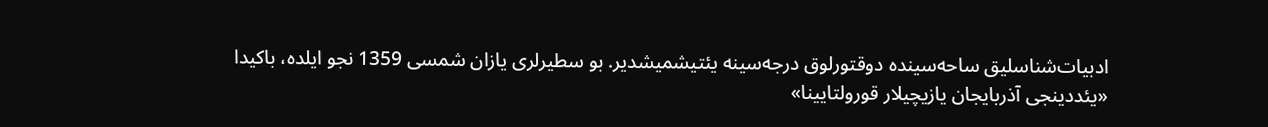ادبیات‌شناسلیق ساحه‌سینده دوقتورلوق درجه‌سینه یئتیشمیشدیر. بو سطیرلری یازان شمسی 1359 نجو ایلده، باکیدا «یئددینجی آذربایجان یازیچیلار قورولتایینا»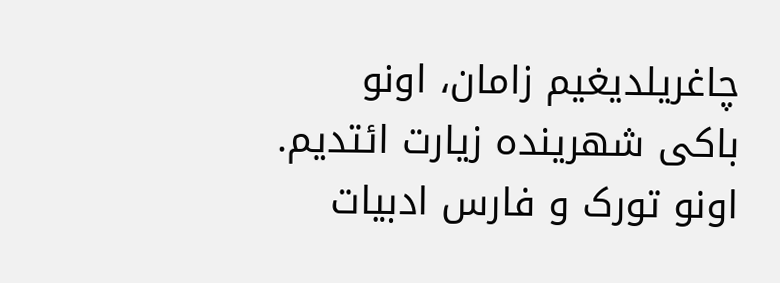چاغریلدیغیم زامان، اونو باکی شهرینده زیارت ائتدیم. اونو تورک و فارس ادبیات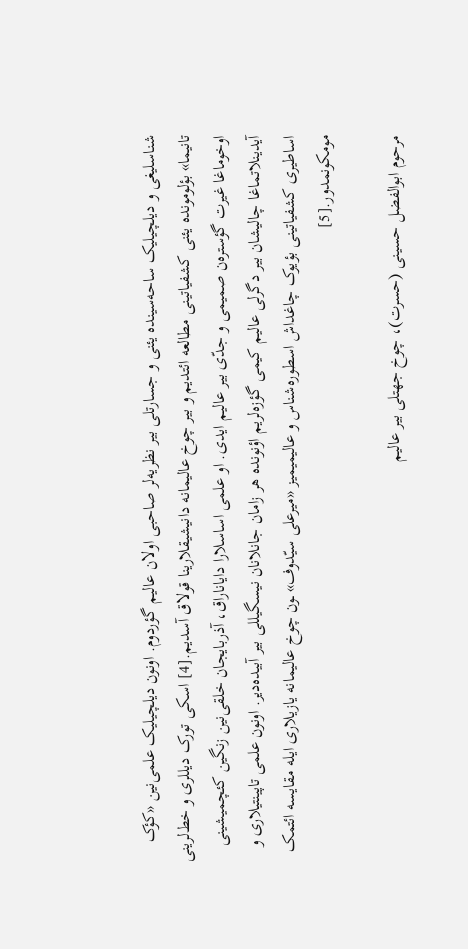شناسلیغی و دیلچیلیک ساحه‌سینده یئنی و جسارتلی بیر نظریه‌لر صاحبی اولان عالیم گؤردوم. اونون دیلچیلیک علمی‌نین «کؤک تانیما» بؤلومونده یئنی کشفیاتینی مطالعه ائتدیم و بیر چوخ عالیمانه دانیشیقلارینا قولاق آسدیم.[4] اسکی تورک دیللری و خط‌لرینی اوخوماغا غیرت گؤستره‌ن صمیمی و جدّی بیر عالیم ایدی. او علمی اساسلارا دایاناراق، آذربایجان خلقی‌نین زنگین کئچمیشینی آیدینلاتماغا چالیشان بیر دگرلی عالیم کیمی گؤزه‌لریم اؤنونده هر زامان جانلانان نیسگیللی بیر آبیده‌دیر. اونون علمی تاپینتیلاری و اساطیری کشفیاتینی بؤیوک چاغداش اسطوره‌شناس و عالیمیمیز «میرعلی ‌سیّدوف» ـون چوخ عالیمانه یازیلاری ایله مقایسه ائتمک مومکونمدور.[5]

مرحوم ابوالفضل حسینی (حسرت)، چوخ جهتلی بیر عالیم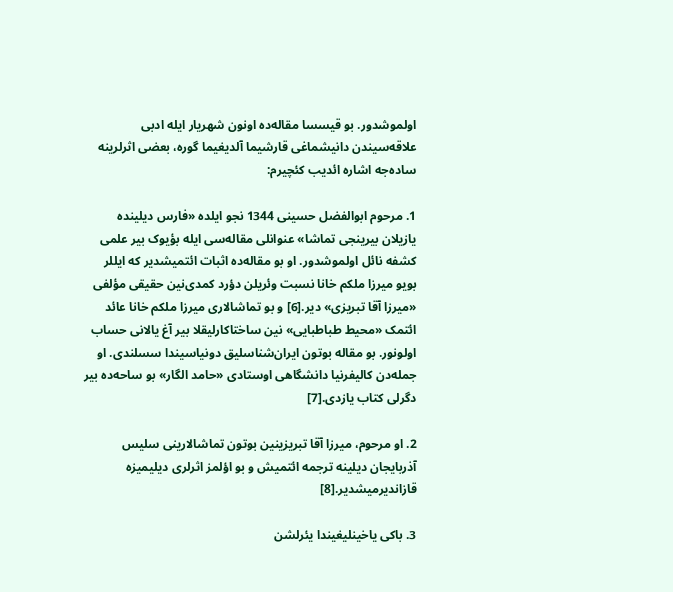اولموشدور. بو قیسسا مقاله‌ده اونون شهریار ایله ادبی علاقه‌سیندن دانیشماغی قارشیما آلدیغیما گوره، بعضی اثرلرینه ساده‌جه اشاره ائدیب کئچیرم:

1. مرحوم ابوالفضل حسینی 1344 نجو ایلده «فارس دیلینده یازیلان بیرینجی تماشا» عنوانلی مقاله‌سی ایله بؤیوک بیر علمی کشفه نائل اولموشدور. او بو مقاله‌ده اثبات ائتمیشدیر که ایللر بویو میرزا ملکم خانا نسبت وئریلن دؤرد کمدی‌نین حقیقی مؤلفی «میرزا آقا تبریزی» دیر.[6] و بو تماشالاری میرزا ملکم خانا عائد ائتمک «محیط طباطبایی» نین ساختاکارلیقلا بیر آغ یالانی حساب اولونور. بو مقاله بوتون ایران‌شناسلیق دونیاسیندا سسلندی. او جمله‌دن کالیفرنیا دانشگاهی اوستادی «حامد الگار» بو ساحه‌ده بیر دگرلی کتاب یازدی.[7]

2. او مرحوم، میرزا آقا تبریزینین بوتون تماشالارینی سلیس آذربایجان دیلینه ترجمه ائتمیش و بو اؤلمز اثرلری دیلیمیزه قازاندیرمیشدیر.[8]

3. باکی یاخینلیغیندا یئرلشن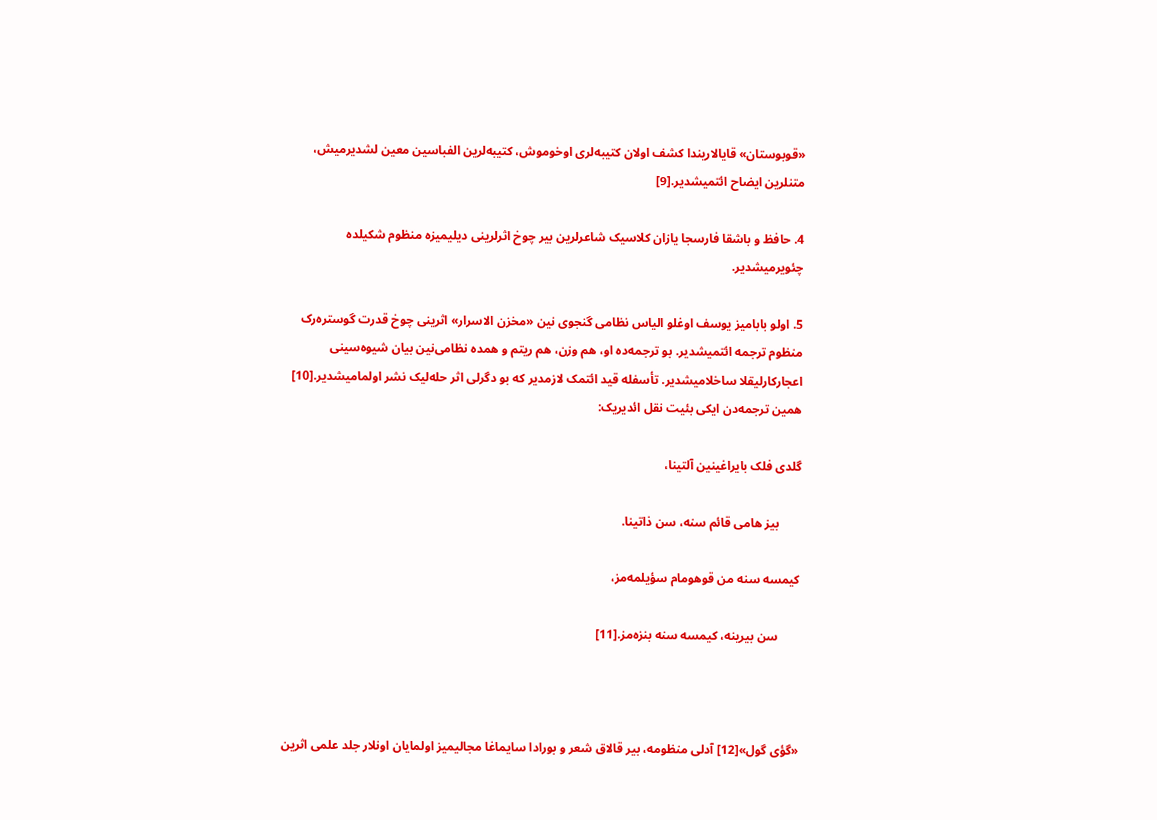«قوبوستان» قایالاریندا کشف اولان کتیبه‌لری اوخوموش، کتیبه‌لرین الفباسین معین لشدیرمیش، متنلرین ایضاح ائتمیشدیر.[9]

4. حافظ و باشقا فارسجا یازان کلاسیک شاعرلرین بیر چوخ اثرلرینی دیلیمیزه منظوم شکیلده چئویرمیشدیر.

5. اولو بابامیز یوسف اوغلو الیاس نظامی گنجوی نین «مخزن الاسرار» اثرینی چوخ قدرت گوستره‌رک منظوم ترجمه ائتمیشدیر. بو ترجمه‌ده او، هم ‌وزن، هم ریتم و همده نظامی‌نین بیان شیوه‌سینی اعجارکارلیقلا ساخلامیشدیر. تأسفله قید ائتمک لازمدیر که بو دگرلی اثر حله‌لیک نشر اولمامیشدیر.[10] همین ترجمه‌دن ایکی بئیت نقل ائدیریک:

گلدی فلک بایراغینین آلتینا،

       بیز هامی قائم سنه، سن ذاتینا.

کیمسه سنه من قوهومام سؤیلمه‌مز،

       سن بیرینه، کیمسه سنه بنزه‌مز.[11]



«گؤی گ‍ول»[12] آدلی منظومه، بیر قالاق شعر و بورادا سایماغا مجالیمیز اولمایان اونلار جلد علمی اثرین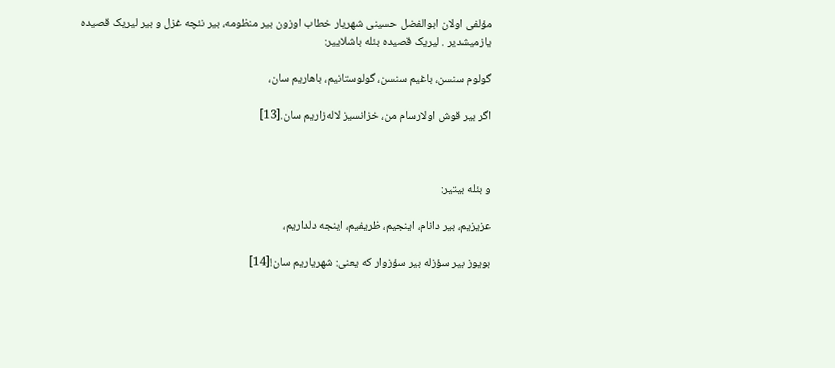مؤلفی اولان ابوالفضل حسینی شهریار خطاب اوزون بیر منظومه، بیر نئچه غزل و بیر لیریک قصیده یازمیشدیر . لیریک قصیده بئله باشلاییر:

گولوم سنسن، باغیم سنسن، گولوستانیم، باهاریم سان،

اگر بیر قوش اولارسام من، خزانسیز لاله‌زاریم سان.[13]



و بئله بیتیر:

عزیزیم، بیر دانام، اینجیم، ظریفیم، اینجه دلداریم،

بویوز بیر سؤزله بیر سؤزوار که یعنی: شهریاریم سان![14]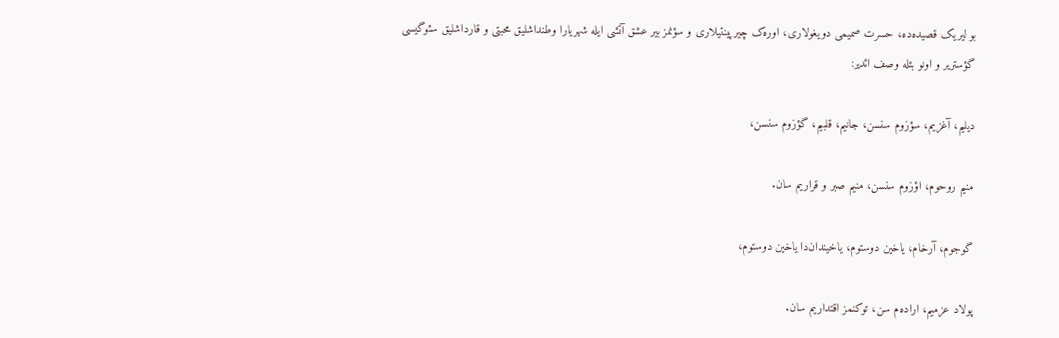بو لیریک قصیده‌ده، حسرت صمیمی دویغولاری، اوره‌ک چیرپینتیلاری و سؤنمز بیر عشق آتشی ایله شهریارا وطنداشلیق محبتی و قارداشلیق سئوگیسی گؤستریر و اونو بئله وصف ائدیر:

دیلیم، آغزیم، سؤزوم سنسن، جانیم، قلبیم، گؤزوم سنسن،

منیم روحوم، اؤزوم سنسن، منیم صبر و قراریم سان.

گوجوم، آرخام، یاخین دوستوم، یاخیندان‌دا یاخین دوستوم،

پولاد عزمیم، اراده‌م سن، توکنمز اقتداریم سان.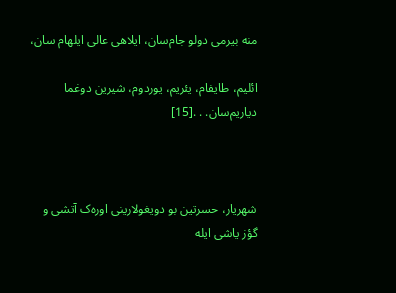منه بیرمی‌ دولو جام‌سان، ایلاهی عالی ایلهام سان،

ائلیم، طایفام، یئریم، یوردوم، شیرین دوغما دیاریم‌سان. . .[15]



شهریار، حسرتین بو دویغولارینی اوره‌ک آتشی و گؤز یاشی ایله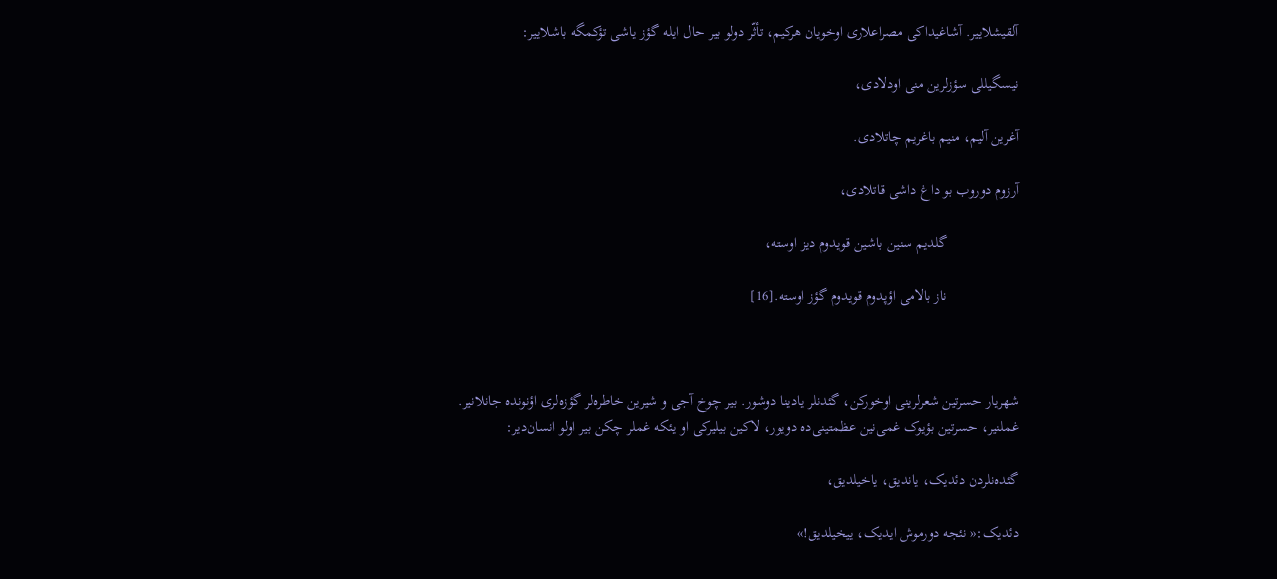آلقیشلاییر. آشاغیداکی مصراعلاری اوخویان هرکیم، تأثّر دولو بیر حال ایله گؤز یاشی تؤکمگه باشلاییر:

نیسگیللی سؤزلرین منی اودلادی،

آغرین آلیم، منیم باغریم چاتلادی.

آرزوم دوروب بو داغ داشی قاتلادی،

                   گلدیم سنین باشین قویدوم دیز اوسته،

                   ناز بالامی اؤپدوم قویدوم گؤز اوسته.[16]



شهریار حسرتین شعرلرینی اوخورکن، گئدنلر یادینا دوشور. بیر چوخ آجی و شیرین خاطره‌لر گؤزه‌لری اؤنونده جانلانیر. غملنیر، حسرتین بؤیوک غمی‌نین عظمتینی‌ده دویور، لاکین بیلیرکی او یئکه غملر چکن بیر اولو انسان‌دیر:

گئده‌نلردن دئدیک، یاندیق، یاخیلدیق،

دئدیک:« نئجه دورموش ایدیک، ییخیلدیق!»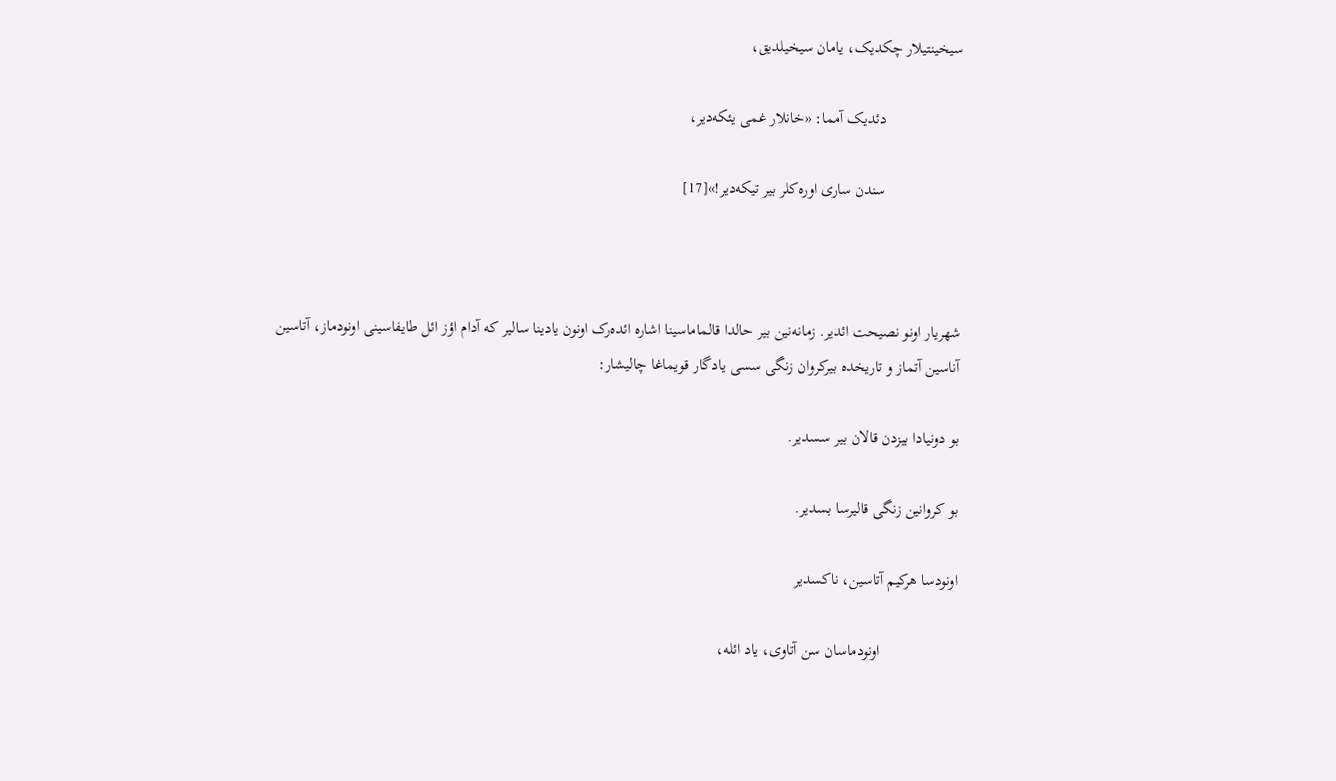سیخینتیلار چکدیک، یامان سیخیلدیق،

                   دئدیک آمما: «خانلار غمی یئکه‌دیر،

                   سندن ساری اوره‌کلر بیر تیکه‌دیر!»[17]



شهریار اونو نصیحت ائدیر. زمانه‌نین بیر حالدا قالماماسینا اشاره ائده‌رک اونون یادینا سالیر که آدام اؤز ائل طایفاسینی اونودماز، آتاسین آناسین آتماز و تاریخده بیرکروان زنگی سسی یادگار قویماغا چالیشار:

بو دونیادا بیزدن قالان بیر سسدیر.

بو کروانین زنگی قالیرسا بسدیر.

اونودسا هرکیم آتاسین، ناکسدیر

                   اونودماسان سن آتاوی، یاد ائله،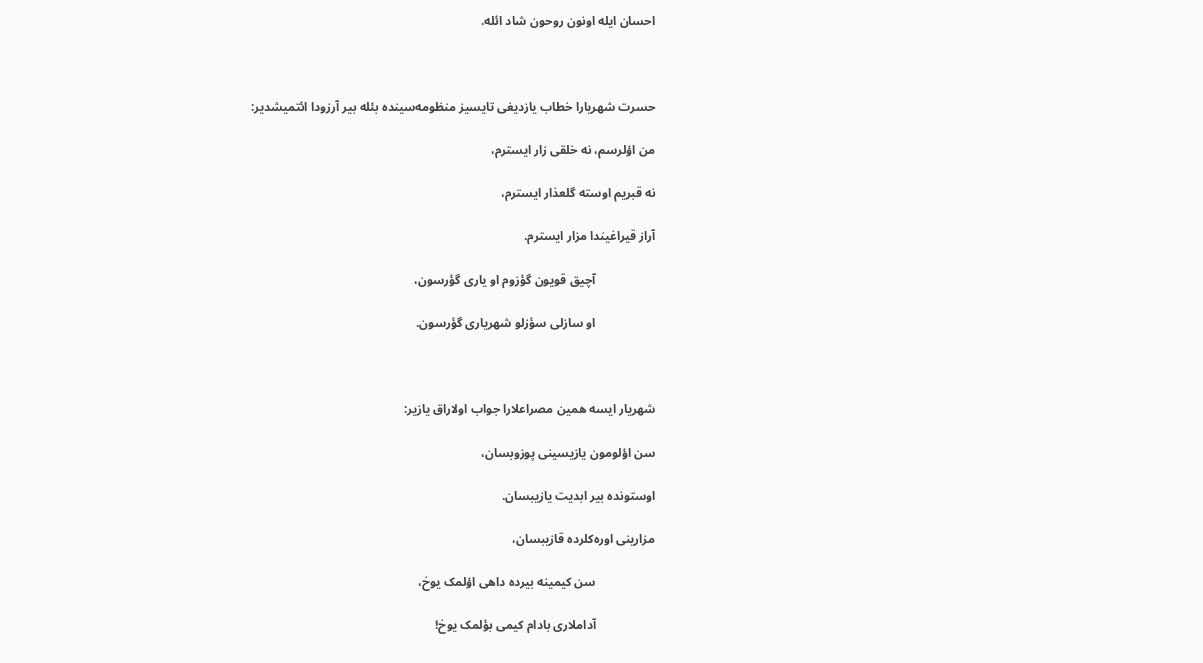احسان ایله اونون روحون شاد ائله.



حسرت شهریارا خطاب یازدیغی تایسیز منظومه‌سینده بئله بیر آرزودا ائتمیشدیر:

من اؤلرسم، نه خلقی زار ایسترم،

نه قبریم اوسته گلعذار ایسترم،

آراز قیراغیندا مزار ایسترم.

                   آچیق قویون گؤزوم او یاری گؤرسون،

                   او سازلی سؤزلو شهریاری گؤرسون.



شهریار ایسه همین مصراعلارا جواب اولاراق یازیر:

سن اؤلومون یازیسینی پوزوبسان،

اوستونده بیر ابدیت یازیبسان.

مزارینی اوره‌کلرده قازیبسان،

                   سن کیمینه بیرده داهی اؤلمک یوخ،

                   آداملاری بادام کیمی بؤلمک یوخ!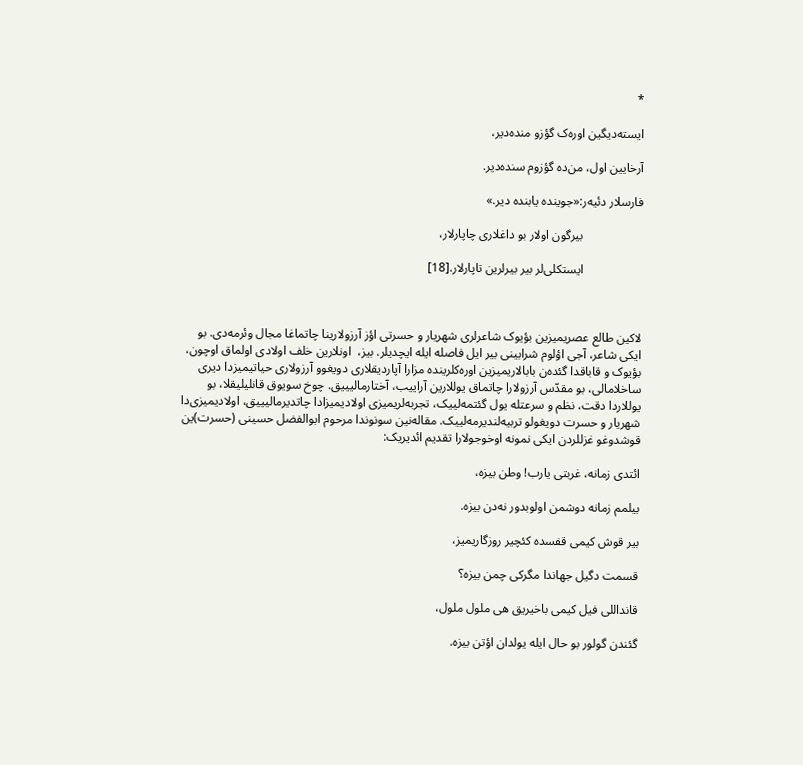*

ایسته‌دیگین اوره‌ک گؤزو منده‌دیر،

آرخایین اول، من‌ده گؤزوم سنده‌دیر.

فارسلار دئیه‌ر:«جوینده یابنده دیر.»

                   بیرگون اولار بو داغلاری چاپارلار،

                   ایستکلی‌لر بیر بیرلرین تاپارلار.[18]



لاکین طالع عصریمیزین بؤیوک شاعرلری شهریار و حسرتی اؤز آرزولارینا چاتماغا مجال وئرمه‌دی. بو ایکی شاعر، آجی اؤلوم شرابینی بیر ایل فاصله ایله ایچدیلر. بیز،  اونلارین خلف اولادی اولماق اوچون، بؤیوک و قاباقدا گئده‌ن بابالاریمیزین اوره‌کلرینده مزارا آپاردیقلاری دویغوو آرزولاری حیاتیمیزدا دیری ساخلامالی، بو مقدّس آرزولارا چاتماق یوللارین آراییب، آختارمالیییق. چوخ سویوق قانلیلیقلا، بو یوللاردا دقت، نظم و سرعتله یول گئتمه‌لییک، تجربه‌لریمیزی اولاد‌یمیزادا چاتدیرمالیییق، اولادیمیزی‌‌دا شهریار و حسرت دویغولو تربیه‌لندیر‌مه‌لییک. مقاله‌نین سونوندا مرحوم ابوالفضل حسینی (حسرت)ین قوشدوغو غزللردن ایکی نمونه اوخوجولارا تقدیم ائدیریک:

ائتدی زمانه، غربتی یارب! وطن بیزه،

بیلمم زمانه دوشمن اولوبدور نه‌دن بیزه.

بیر قوش کیمی قفسده کئچیر روزگاریمیز،

قسمت دگیل جهاندا مگرکی چمن بیزه؟

قانداللی فیل کیمی باخیریق هی ملول ملول،

گئندن گولور بو حال ایله یولدان اؤتن بیزه.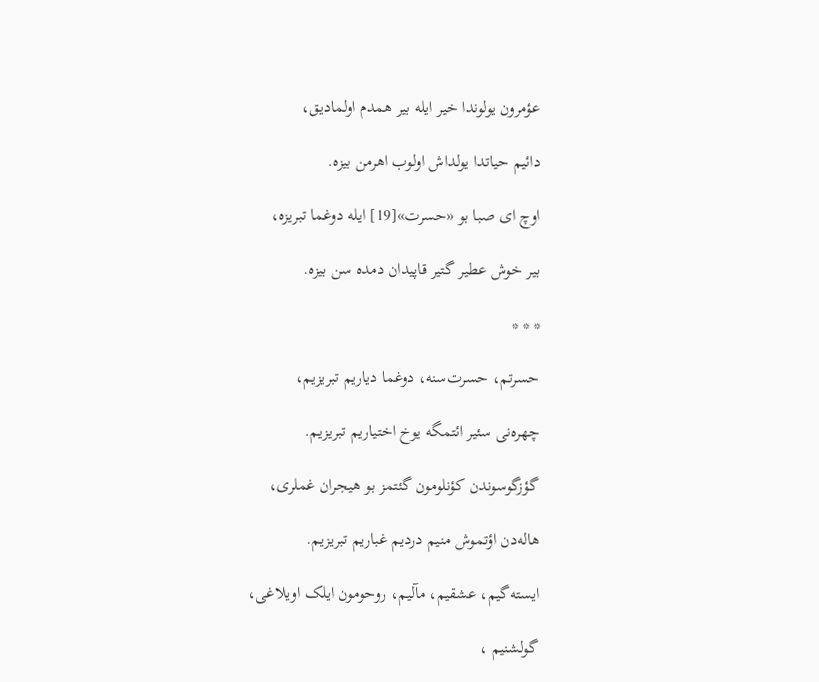عؤمرون یولوندا خیر ایله بیر همدم اولمادیق،

دائیم حیاتدا یولداش اولوب اهرمن بیزه.

اوچ ای صبا بو «حسرت»[19] ایله دوغما تبریزه،

بیر خوش عطیر گتیر قاپیدان دمده سن بیزه.

* * *

حسرتم، حسرت‌سنه، دوغما دیاریم تبریزیم،

چهره‌نی سئیر ائتمگه یوخ اختیاریم تبریزیم.

گؤزگوسوندن کؤنلومون گئتمز بو هیجران غملری،

هاله‌دن اؤتموش منیم دردیم غباریم تبریزیم.

ایسته‌گیم، عشقیم، مآلیم، روحومون ایلک اویلاغی،

گولشنیم ،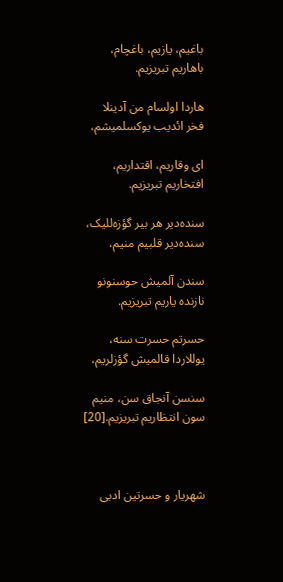باغیم، یازیم، باغچام، باهاریم تبریزیم.

هاردا اولسام من آدینلا فخر ائدیب یوکسلمیشم،

ای وقاریم، اقتداریم، افتخاریم تبریزیم.

سنده‌دیر هر بیر گؤزه‌للیک، سنده‌دیر قلبیم منیم،

سندن آلمیش حوسنونو نازنده یاریم تبریزیم.

حسرتم حسرت سنه، یوللاردا قالمیش گؤزلریم،

سنسن آنجاق سن، منیم سون انتظاریم تبریزیم.[20]



شهریار و حسرتین ادبی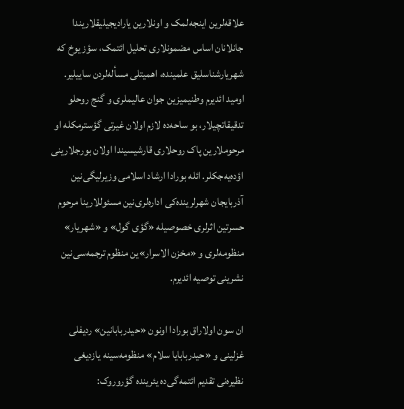علاقه‌لرین اینجه‌لمک و اونلارین یارادیجیلیقلاریندا جانلانان اساس مضمونلاری تحلیل ائتمک، سؤز یوخ که شهریارشناسلیق علمینده، اهمیتلی مسأله‌لردن ساییلیر. اومید ائدیرم وطنیمیزین جوان عالیملری و گنج روحلو تدقیقاتچیلار، بو ساحه‌ده لازم اولان غیرتی گؤسترمکله او مرحوملارین پاک روحلاری قارشیسیندا اولان بورجلارینی اؤده‌یه‌جکلر. ائله بورادا ارشاد اسلامی وزیرلیگی‌نین آذربایجان شهرلرینده‌کی اداره‌لری‌نین مسئوللارینا مرحوم حسرتین اثرلری خصوصیله «گؤی گول» و «شهریار» منظومه‌لری و «مخزن‌ الاسرار»ین منظوم ترجمه‌سی‌نین نشرینی توصیه ائدیرم.

ان سون اولاراق بورادا اونون «حیدربابانین» ردیفلی غزلینی و «حیدربابایا سلام» منظومه‌سینه یازدیغی نظیره‌نی تقدیم ائتمه‌گی‌ده یئرینده گؤروروک: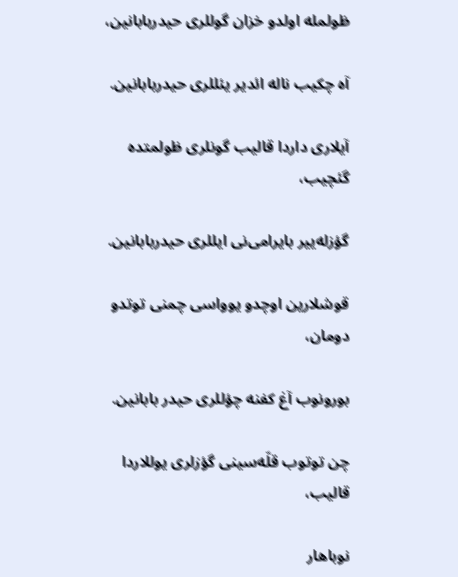ظولمله اولدو خزان گوللری حیدربابانین،

آه چکیب ناله ائدیر یئللری حیدربابانین.

آیلاری داردا قالیب گونلری ظولمتده گئچیب،

گؤزله‌ییر بایرامی‌نی ایللری حیدربابانین.

قوشلارین اوچدو یوواسی چمنی توتدو دومان،

بورونوب آغ کفنه چؤللری حیدر بابانین.

چن توتوب قلّه‌سینی گؤزلری یوللاردا قالیب،

نوباهار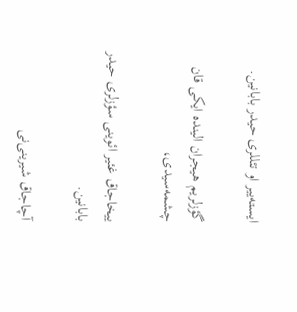ایسته‌ییر او تئللری حیدر بابانین.

گؤزلریم هیجران الینده ایکی قان چشمه‌سیدی،

ییخاجاق غئیر ائوینی سؤزلری حیدر بابانین.

آچاجاق شیرینی‌نی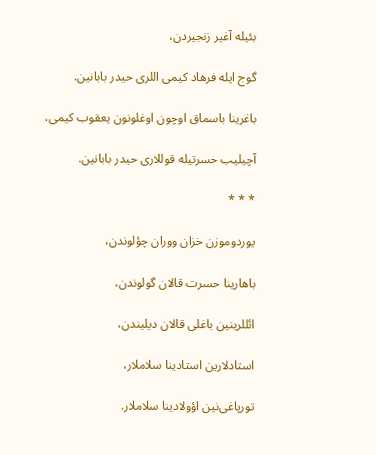بئیله آغیر زنجیردن،

گوج ایله فرهاد کیمی اللری حیدر بابانین.

باغرینا باسماق اوچون اوغلونون یعقوب کیمی،

آچیلیب حسرتیله قوللاری حیدر بابانین.

* * *

یوردوموزن خزان ووران چؤلوندن،

باهارینا حسرت قالان گولوندن،

ائللرینین باغلی قالان دیلیندن،

استادلارین استادینا سلاملار،

تورپاغی‌نین اؤولادینا سلاملار.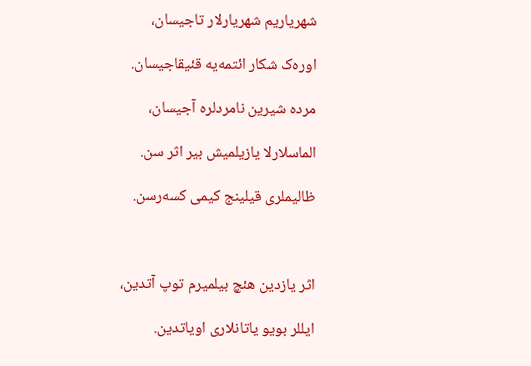شهریاریم شهریارلار تاجیسان،

اوره‌ک شکار ائتمه‌یه قئیقاجیسان.

مرده شیرین نامردلره آجیسان،

الماسلارلا یازیلمیش بیر اثر سن.

ظالیملری قیلینج کیمی کسه‌رسن.



اثر یازدین هئچ بیلمیرم توپ آتدین،

ایللر بویو یاتانلاری اویاتدین.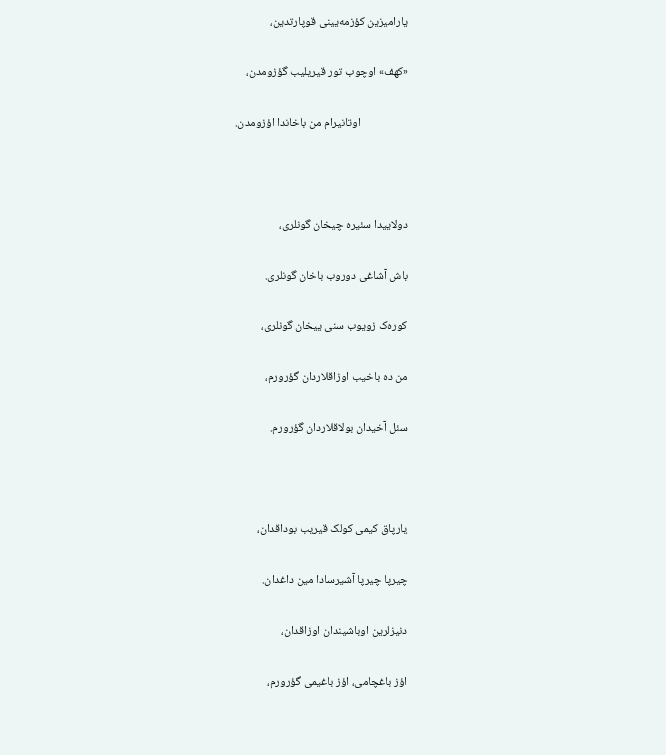یارامیزین کؤزمه‌یینی قوپارتدین،

«کهف» اوچوب تور قیریلیب گؤزومدن،

                  اوتانیرام من باخاندا اؤزومدن.



دولاییدا سئیره چیخان گونلری،

باش آشاغی دوروب باخان گونلری.

کوره‌ک زویوب سنی ییخان گونلری،

من ده باخیب اوزاقلاردان گؤرورم،

سئل آخیدان بولاقلاردان گؤرورم.



یارپاق کیمی کولک قیریب بوداقدان،

چیرپا چیرپا آشیرسادا مین داغدان.

دنیزلرین اوباشیندان اوزاقدان،

اؤز باغچامی، اؤز باغیمی گؤرورم،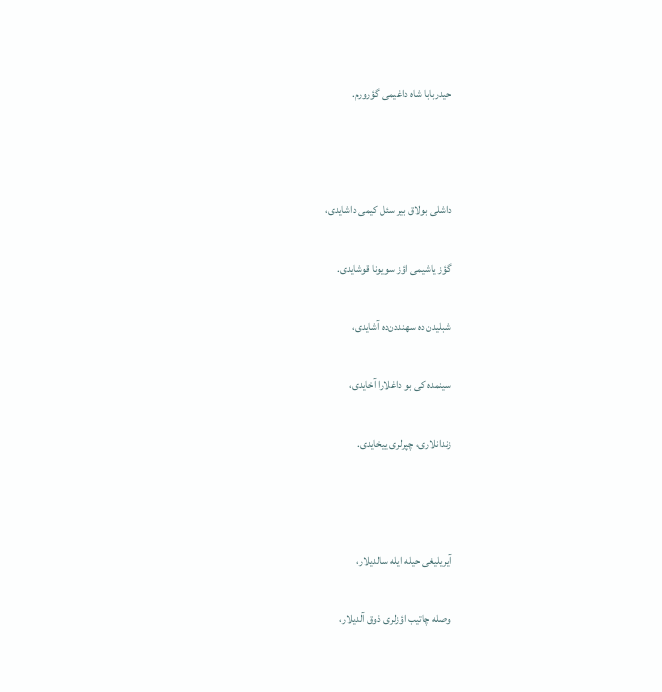حیدربابا شاه داغیمی گؤرورم.



داشلی بولاق بیر سئل کیمی داشایدی،

گؤز یاشیمی اؤز سویونا قوشایدی.

شبلیدن ده سهنددن‌ده آشایدی،

سینمده کی بو داغلارا آخایدی،

زندانلاری، چپرلری ییخایدی.



آیریلیغی حیله ایله سالدیلار،

وصله چاتیب اؤزلری ذوق آلدیلار،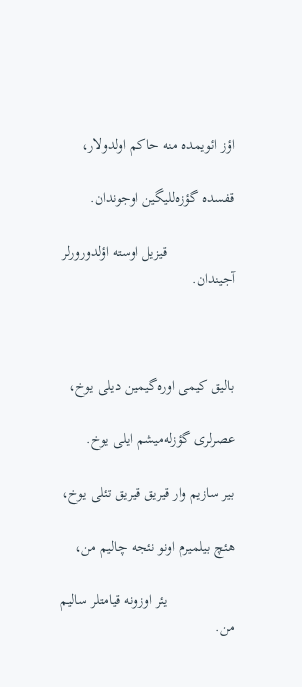اؤز ائویمده منه حاکم اولدولار،

قفسده گؤزه‌للیگین اوجوندان.

                  قیزیل اوسته اؤلدورورلر آجیندان.



بالیق کیمی اوره‌گیمین دیلی یوخ،

عصرلری گؤزله‌میشم ایلی یوخ.

بیر سازیم وار قیریق قیریق تئلی یوخ،

هئچ بیلمیرم اونو نئجه چالیم من،

                  یئر اوزونه قیامتلر سالیم من.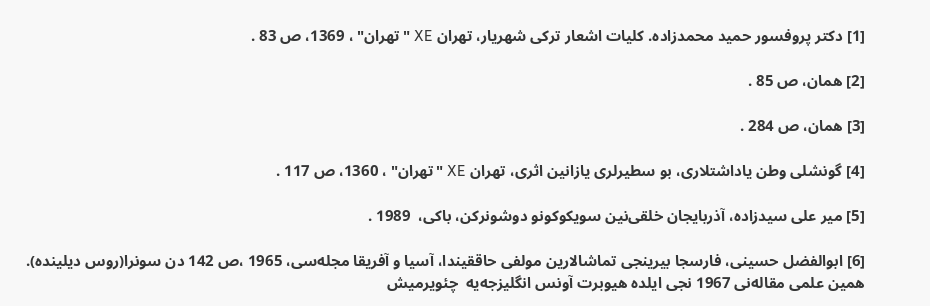[1] دکتر پروفسور حمید محمدزاده. کلیات اشعار ترکی شهریار، تهران XE "تهران" ، 1369، ص 83 .

[2] همان، ص 85 .

[3] همان، ص 284 .

[4] گونشلی وطن یاداشتلاری، بو سطیرلری یازانین اثری، تهران XE "تهران" ، 1360، ص 117 .

[5] میر علی سیدزاده، آذربایجان خلقی‌نین سویکوکونو دوشونرکن، باکی،  1989 .

[6] ابوالفضل حسینی، فارسجا بیرینجی تماشالارین مولفی حاققیندا، آسیا و آفریقا مجله‌سی، 1965 ،ص 142 دن سونرا(روس دیلینده). همین علمی مقاله‌نی 1967 نجی ایلده هیوبرت آونس انگلیزجه‌یه  چئویرمیش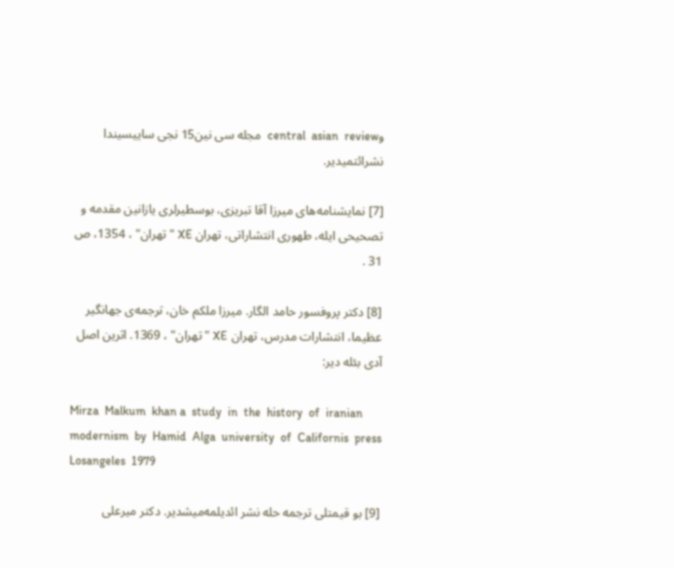وcentral  asian  review  مجله سی نین15 نجی ساییسیندا نشرائتمیدیر.

[7] نمایشنامه‌های میرزا آقا تبریزی، بوسطیرلری یازانین مقدمه و تصحیحی ایله، طهوری انتشاراتی، تهران XE "تهران" ، 1354، ص 31 .

[8] دکتر پروفسور حامد الگار. میرزا ملکم خان، ترجمه‌ی جهانگیر عظیما، انتشارات مدرس، تهران XE "تهران" ، 1369. اثرین اصل آدی بئله دیر:

Mirza  Malkum  khan a  study  in  the  history  of  iranian  modernism  by  Hamid  Alga  university  of  Californis  press  Losangeles  1979

[9] بو قیمتلی ترجمه حله نشر ائدیلمه‌میشدیر. دکتر میرعلی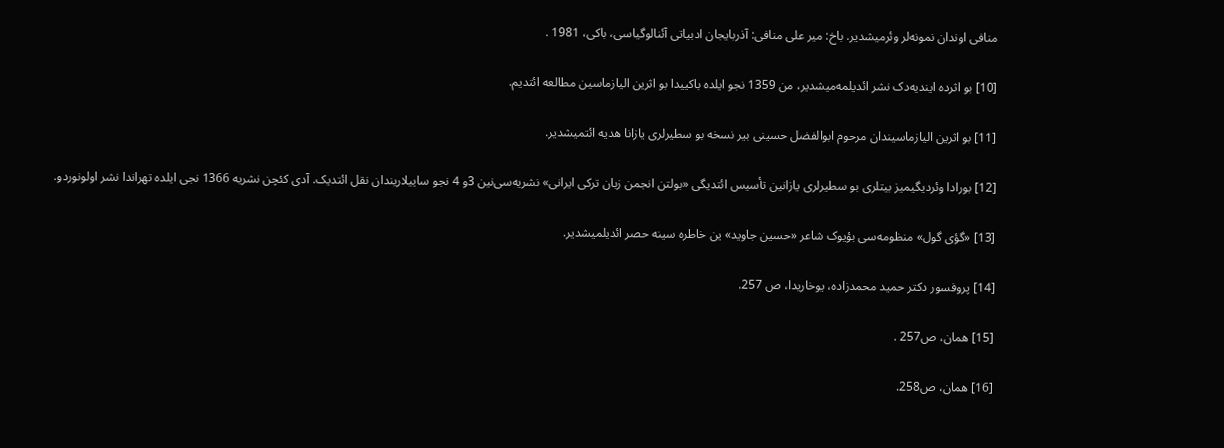منافی اوندان نمونه‌لر وئرمیشدیر. باخ: میر علی منافی: آذربایجان ادبیاتی آئنالوگیاسی، باکی، 1981 .

[10] بو اثرده ایندیه‌دک نشر ائدیلمه‌میشدیر، من 1359 نجو ایلده باکییدا بو اثرین الیازماسین مطالعه ائتدیم.

[11] بو اثرین الیازماسیندان مرحوم ابوالفضل حسینی بیر نسخه بو سطیرلری یازانا هدیه ائتمیشدیر.

[12] بورادا وئردیگیمیز بیتلری بو سطیرلری یازانین تأسیس ائتدیگی «بولتن انجمن زبان ترکی ایرانی» نشریه‌سی‌نین 3و 4 نجو ساییلاریندان نقل ائتدیک. آدی کئچن نشریه 1366 نجی ایلده تهراندا نشر اولونوردو.

[13] «گؤی ‌گول» منظومه‌سی بؤیوک شاعر «حسین جاوید» ین خاطره سینه حصر ائدیلمیشدیر.

[14] پروفسور دکتر حمید محمدزاده، یوخاریدا، ص 257.

[15] همان، ص257 .

[16] همان، ص258.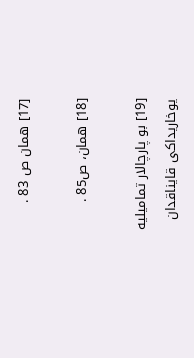[17] همان ص 83 .

[18] همان، ص85 .

[19] بو پارچالار تمامیلیه یوخاریداکی قایناقدان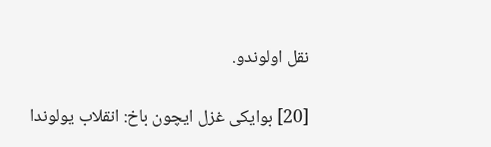نقل اولوندو.

[20] بوایکی غزل ایچون باخ: انقلاب یولوندا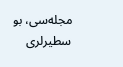مجله‌سی، بو سطیرلری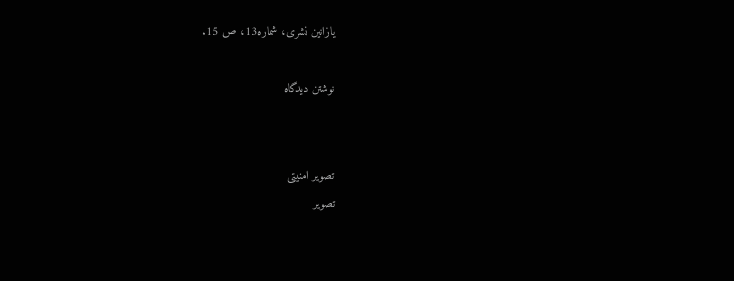یازانین نشری، شماره13، ص 15.

نوشتن دیدگاه


تصویر امنیتی
تصویر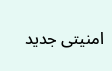امنیتی جدید